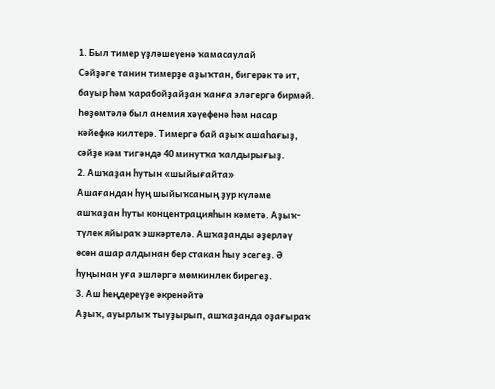1. Был тимер үҙләшеүенә ҡамасаулай
Сәйҙәге танин тимерҙе аҙыҡтан, бигерәк тә ит, бауыр һәм ҡарабойҙайҙан ҡанға эләгергә бирмәй. Һөҙөмтәлә был анемия хәүефенә һәм насар кәйефкә килтерә. Тимергә бай аҙыҡ ашаһағыҙ, сәйҙе кәм тигәндә 40 минутҡа ҡалдырығыҙ.
2. Ашҡаҙан һутын «шыйығайта»
Ашағандан һуң шыйыҡсаның ҙур күләме ашҡаҙан һуты концентрацияһын кәметә. Аҙыҡ-түлек яйыраҡ эшкәртелә. Ашҡаҙанды әҙерләү өсөн ашар алдынан бер стакан һыу эсегеҙ. Ә һуңынан уға эшләргә мөмкинлек бирегеҙ.
3. Аш һеңдереүҙе әкренәйтә
Аҙыҡ, ауырлыҡ тыуҙырып, ашҡаҙанда оҙағыраҡ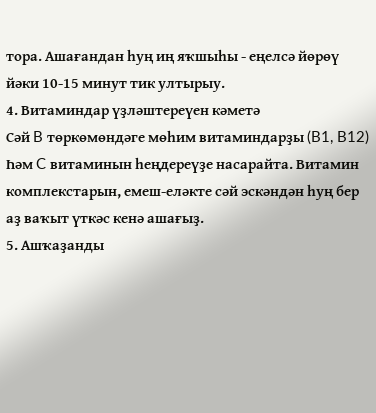тора. Ашағандан һуң иң яҡшыһы - еңелсә йөрөү йәки 10-15 минут тик ултырыу.
4. Витаминдар үҙләштереүен кәметә
Сәй B төркөмөндәге мөһим витаминдарҙы (B1, B12) Һәм C витаминын һеңдереүҙе насарайта. Витамин комплекстарын, емеш-еләкте сәй эскәндән һуң бер аҙ ваҡыт үткәс кенә ашағыҙ.
5. Ашҡаҙанды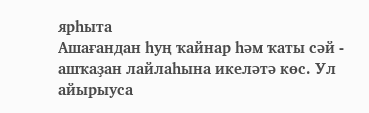ярһыта
Ашағандан һуң ҡайнар һәм ҡаты сәй - ашҡаҙан лайлаһына икеләтә көс. Ул айырыуса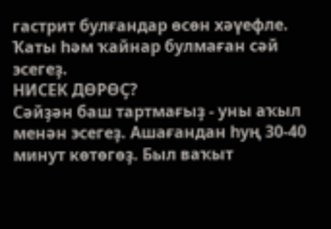гастрит булғандар өсөн хәүефле. Ҡаты һәм ҡайнар булмаған сәй эсегеҙ.
НИСЕК ДӨРӨҪ?
Сәйҙән баш тартмағыҙ - уны аҡыл менән эсегеҙ. Ашағандан һуң 30-40 минут көтөгөҙ. Был ваҡыт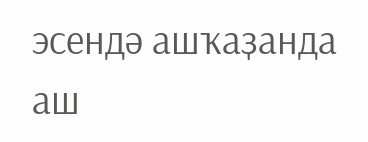эсендә ашҡаҙанда аш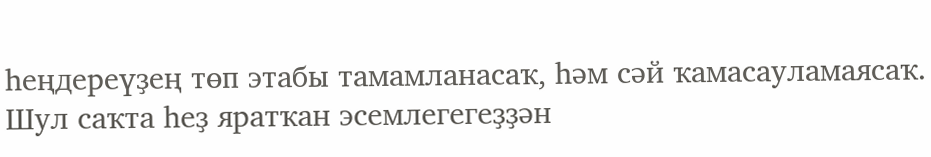һеңдереүҙең төп этабы тамамланасаҡ, һәм сәй ҡамасауламаясаҡ.
Шул саҡта һеҙ яратҡан эсемлегегеҙҙән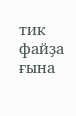тик файҙа ғына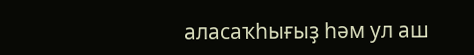аласаҡһығыҙ һәм ул аш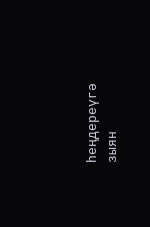һеңдереүгә зыян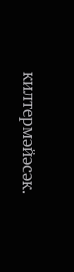килтермәйәсәк.